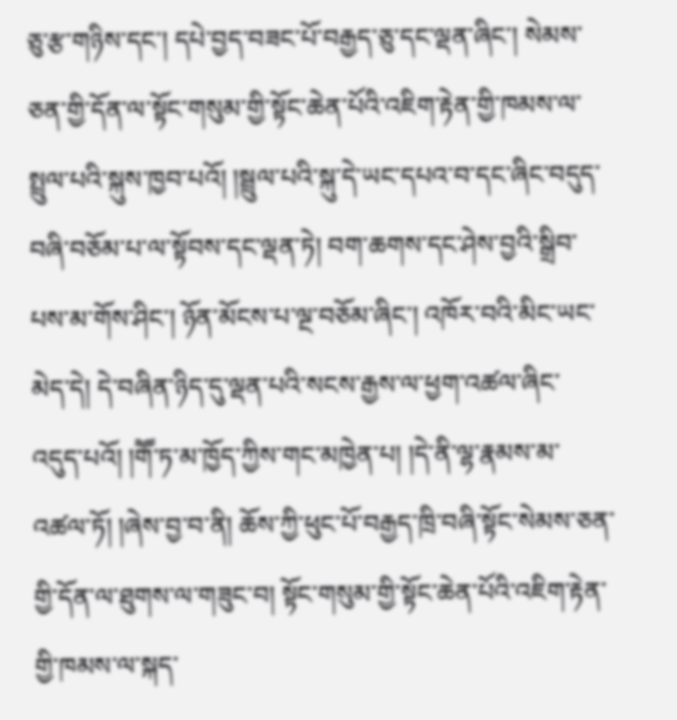ཅུ་རྩ་གཉིས་དང་། དཔེ་བྱད་བཟང་པོ་བརྒྱད་ཅུ་དང་ལྡན་ཞིང་། སེམས་ཅན་གྱི་དོན་ལ་སྟོང་གསུམ་གྱི་སྟོང་ཆེན་པོའི་འཇིག་རྟེན་གྱི་ཁམས་ལ་སྤྲུལ་པའི་སྐུས་ཁྱབ་པའོ། །སྦྲུལ་པའི་སྐུ་དེ་ཡང་དཔའ་བ་དང་ཞིང་བདུད་བཞི་བཅོམ་པ་ལ་སྟོབས་དང་ལྡན་ཏེ། བག་ཆགས་དང་ཤེས་བྱའི་སྒྲིབ་པས་མ་གོས་ཤིང་། ཉོན་མོངས་པ་ལྔ་བཅོམ་ཞིང་། འཁོར་བའི་མིང་ཡང་མེད་དེ། དེ་བཞིན་ཉིད་དུ་ལྡན་པའི་སངས་རྒྱས་ལ་ཕྱག་འཚལ་ཞིང་འདུད་པའོ། །གཽ་ཏ་མ་ཁྱོད་ཀྱིས་གང་མཁྱེན་པ། །དེ་ནི་ལྷ་རྣམས་མ་འཚལ་ཏོ། །ཞེས་བྱ་བ་ནི། ཆོས་ཀྱི་ཕུང་པོ་བརྒྱད་ཁྲི་བཞི་སྟོང་སེམས་ཅན་གྱི་དོན་ལ་ཐུགས་ལ་གཟུང་བ། སྟོང་གསུམ་གྱི་སྟོང་ཆེན་པོའི་འཇིག་རྟེན་གྱི་ཁམས་ལ་སྐད་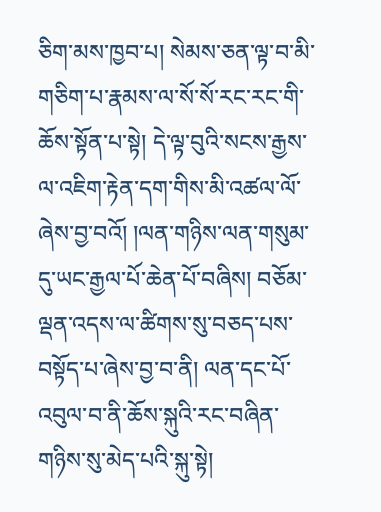ཅིག་མས་ཁྱབ་པ། སེམས་ཅན་ལྟ་བ་མི་གཅིག་པ་རྣམས་ལ་སོ་སོ་རང་རང་གི་ཆོས་སྟོན་པ་སྟེ། དེ་ལྟ་བུའི་སངས་རྒྱས་ལ་འཇིག་རྟེན་དག་གིས་མི་འཚལ་ལོ་ཞེས་བྱ་བའོ། །ལན་གཉིས་ལན་གསུམ་དུ་ཡང་རྒྱལ་པོ་ཆེན་པོ་བཞིས། བཅོམ་ལྡན་འདས་ལ་ཚིགས་སུ་བཅད་པས་བསྟོད་པ་ཞེས་བྱ་བ་ནི། ལན་དང་པོ་འབུལ་བ་ནི་ཆོས་སྐུའི་རང་བཞིན་གཉིས་སུ་མེད་པའི་སྐུ་སྟེ།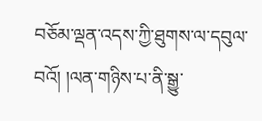བཅོམ་ལྡན་འདས་ཀྱི་ཐུགས་ལ་དབུལ་བའོ། །ལན་གཉིས་པ་ནི་སྒྱུ་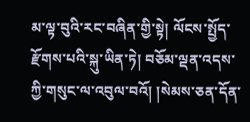མ་ལྟ་བུའི་རང་བཞིན་གྱི་སྟེ། ལོངས་སྤྱོད་རྫོགས་པའི་སྐུ་ཡིན་ཏེ། བཅོམ་ལྡན་འདས་ཀྱི་གསུང་ལ་འབུལ་བའོ། །སེམས་ཅན་དོན་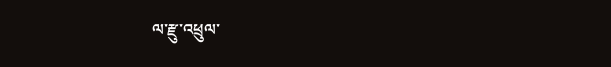ལ་རྫུ་འཕྲུལ་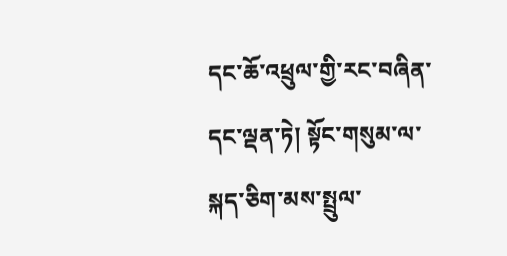དང་ཆོ་འཕྲུལ་གྱི་རང་བཞིན་དང་ལྡན་ཏེ། སྟོང་གསུམ་ལ་སྐད་ཅིག་མས་སྤྲུལ་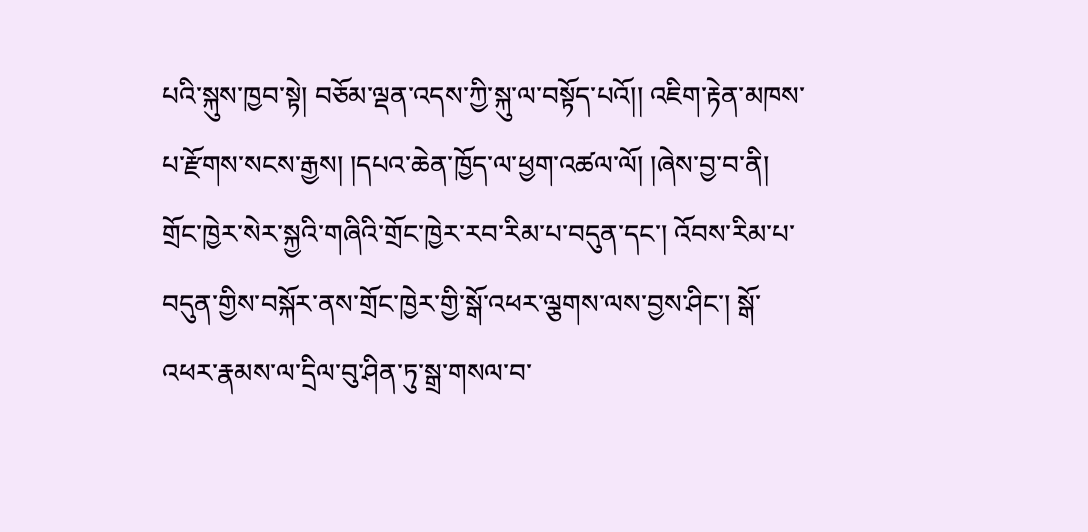པའི་སྐུས་ཁྱབ་སྟེ། བཅོམ་ལྡན་འདས་ཀྱི་སྐུ་ལ་བསྟོད་པའོ།། འཇིག་རྟེན་མཁས་པ་རྫོགས་སངས་རྒྱས། །དཔའ་ཆེན་ཁྱོད་ལ་ཕྱག་འཚལ་ལོ། །ཞེས་བྱ་བ་ནི། གྲོང་ཁྱེར་སེར་སྐྱའི་གཞིའི་གྲོང་ཁྱེར་རབ་རིམ་པ་བདུན་དང་། འོབས་རིམ་པ་བདུན་གྱིས་བསྐོར་ནས་གྲོང་ཁྱེར་གྱི་སྒོ་འཕར་ལྕགས་ལས་བྱས་ཤིང་། སྒོ་འཕར་རྣམས་ལ་དྲིལ་བུ་ཤིན་ཏུ་སྒྲ་གསལ་བ་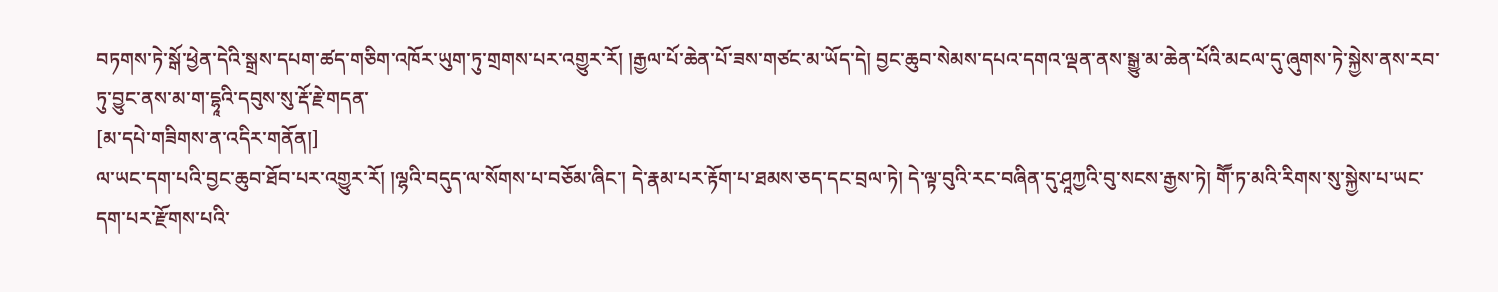བཏགས་ཏེ་སྒོ་ཕྱེན་དེའི་སྒྲས་དཔག་ཚད་གཅིག་འཁོར་ཡུག་ཏུ་གྲགས་པར་འགྱུར་རོ། །རྒྱལ་པོ་ཆེན་པོ་ཟས་གཙང་མ་ཡོད་དེ། བྱང་ཆུབ་སེམས་དཔའ་དགའ་ལྡན་ནས་སྒྱུ་མ་ཆེན་པོའི་མངལ་དུ་ཞུགས་ཏེ་སྐྱེས་ནས་རབ་ཏུ་བྱུང་ནས་མ་ག་དྷཱའི་དབུས་སུ་རྡོ་རྗེ་གདན་
[མ་དཔེ་གཟིགས་ན་འདིར་གནོན།]
ལ་ཡང་དག་པའི་བྱང་ཆུབ་ཐོབ་པར་འགྱུར་རོ། །ལྷའི་བདུད་ལ་སོགས་པ་བཅོམ་ཞིང་། དེ་རྣམ་པར་རྟོག་པ་ཐམས་ཅད་དང་བྲལ་ཏེ། དེ་ལྟ་བུའི་རང་བཞིན་དུ་ཤཱཀྱའི་བུ་སངས་རྒྱས་ཏེ། གཽ་ཏ་མའི་རིགས་སུ་སྐྱེས་པ་ཡང་དག་པར་རྫོགས་པའི་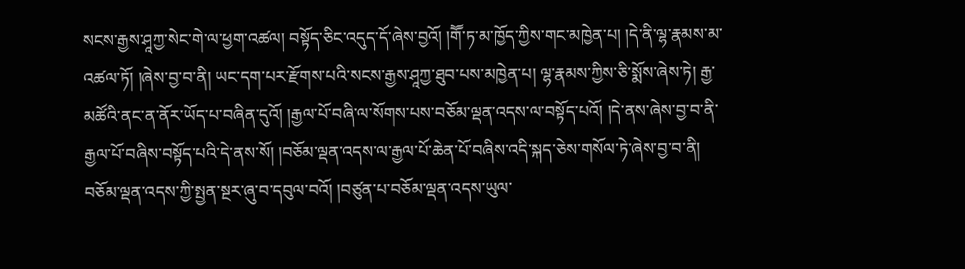སངས་རྒྱས་ཤཱཀྱ་སེང་གེ་ལ་ཕྱག་འཚལ། བསྟོད་ཅིང་འདུད་དོ་ཞེས་བྱའོ། །གཽ་ཏ་མ་ཁྱོད་ཀྱིས་གང་མཁྱེན་པ། །དེ་ནི་ལྷ་རྣམས་མ་འཚལ་ཏོ། །ཞེས་བྱ་བ་ནི། ཡང་དག་པར་རྫོགས་པའི་སངས་རྒྱས་ཤཱཀྱ་ཐུབ་པས་མཁྱེན་པ། ལྷ་རྣམས་ཀྱིས་ཅི་སྨོས་ཞེས་ཏེ། རྒྱ་མཚོའི་ནང་ན་ནོར་ཡོད་པ་བཞིན་དུའོ། །རྒྱལ་པོ་བཞི་ལ་སོགས་པས་བཅོམ་ལྡན་འདས་ལ་བསྟོད་པའོ། །དེ་ནས་ཞེས་བྱ་བ་ནི་རྒྱལ་པོ་བཞིས་བསྟོད་པའི་དེ་ནས་སོ། །བཅོམ་ལྡན་འདས་ལ་རྒྱལ་པོ་ཆེན་པོ་བཞིས་འདི་སྐད་ཅེས་གསོལ་ཏེ་ཞེས་བྱ་བ་ནི། བཅོམ་ལྡན་འདས་ཀྱི་སྤྱན་སྔར་ཞུ་བ་དབུལ་བའོ། །བཙུན་པ་བཅོམ་ལྡན་འདས་ཡུལ་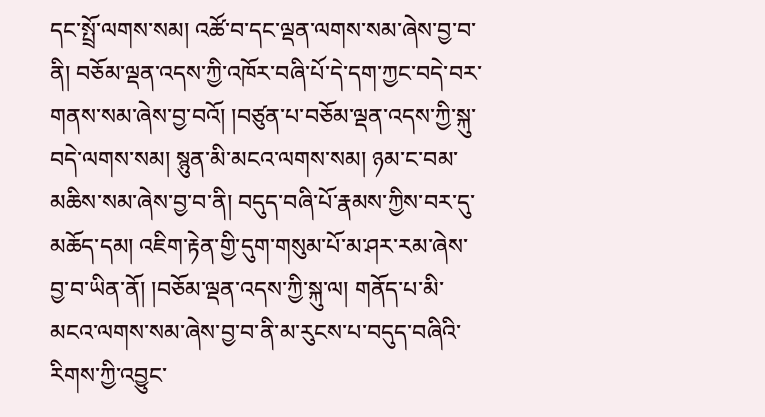དང་སྤྲོ་ལགས་སམ། འཚོ་བ་དང་ལྡན་ལགས་སམ་ཞེས་བྱ་བ་ནི། བཅོམ་ལྡན་འདས་ཀྱི་འཁོར་བཞི་པོ་དེ་དག་ཀྱང་བདེ་བར་གནས་སམ་ཞེས་བྱ་བའོ། །བཙུན་པ་བཅོམ་ལྡན་འདས་ཀྱི་སྐུ་བདེ་ལགས་སམ། སྙུན་མི་མངའ་ལགས་སམ། ཉམ་ང་བམ་མཆིས་སམ་ཞེས་བྱ་བ་ནི། བདུད་བཞི་པོ་རྣམས་ཀྱིས་བར་དུ་མཆོད་དམ། འཇིག་རྟེན་གྱི་དུག་གསུམ་པོ་མ་ཤར་རམ་ཞེས་བྱ་བ་ཡིན་ནོ། །བཅོམ་ལྡན་འདས་ཀྱི་སྐུ་ལ། གནོད་པ་མི་མངའ་ལགས་སམ་ཞེས་བྱ་བ་ནི་མ་རུངས་པ་བདུད་བཞིའི་རིགས་ཀྱི་འབྱུང་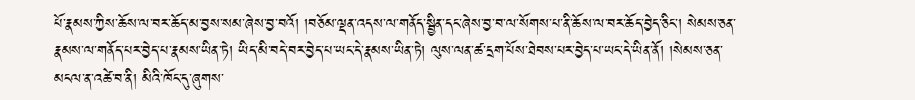པོ་རྣམས་ཀྱིས་ཆོས་ལ་བར་ཆོད་མ་བྱས་སམ་ཞེས་བྱ་བའོ། །བཅོམ་ལྡན་འདས་ལ་གནོད་སྦྱིན་དང་ཞེས་བྱ་བ་ལ་སོགས་པ་ནི་ཆོས་ལ་བར་ཆོད་བྱེད་ཅིང་། སེམས་ཅན་རྣམས་ལ་གནོད་པར་བྱེད་པ་རྣམས་ཡིན་ཏེ། ཡིད་མི་བདེ་བར་བྱེད་པ་ཡང་དེ་རྣམས་ཡིན་ཏེ། ལུས་ལན་ཚ་དྲག་པོས་ཐེབས་པར་བྱེད་པ་ཡང་དེ་ཡིན་ནོ། །སེམས་ཅན་མངལ་ན་འཚེ་བ་ནི། མིའི་ཁོང་དུ་ཞུགས་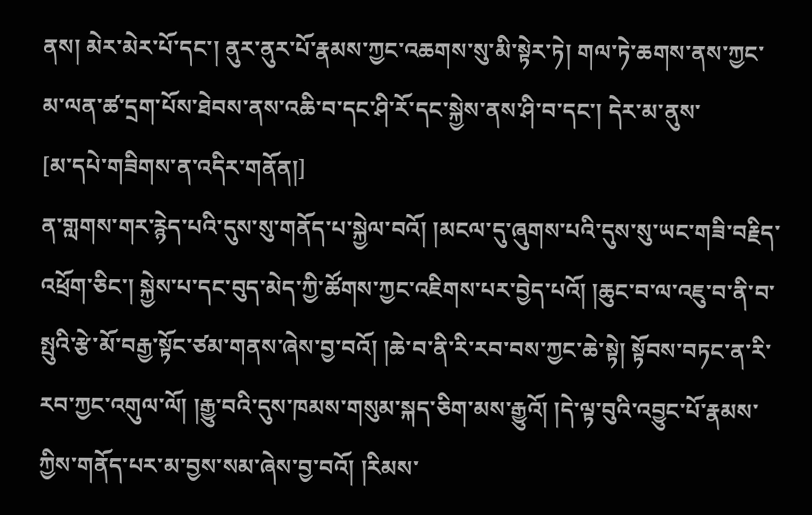ནས། མེར་མེར་པོ་དང་། ནུར་ནུར་པོ་རྣམས་ཀྱང་འཆགས་སུ་མི་སྟེར་ཏེ། གལ་ཏེ་ཆགས་ནས་ཀྱང་མ་ལན་ཚ་དྲག་པོས་ཐེབས་ནས་འཆི་བ་དང་ཤི་རོ་དང་སྐྱེས་ནས་ཤི་བ་དང་། དེར་མ་ནུས་
[མ་དཔེ་གཟིགས་ན་འདིར་གནོན།]
ན་གླགས་གར་རྙེད་པའི་དུས་སུ་གནོད་པ་སྐྱེལ་བའོ། །མངལ་དུ་ཞུགས་པའི་དུས་སུ་ཡང་གཟི་བརྗིད་འཕྲོག་ཅིང་། སྐྱེས་པ་དང་བུད་མེད་ཀྱི་ཚོགས་ཀྱང་འཇིགས་པར་བྱེད་པའོ། །ཆུང་བ་ལ་འཇུ་བ་ནི་བ་སྤུའི་རྩེ་མོ་བརྒྱ་སྟོང་ཙམ་གནས་ཞེས་བྱ་བའོ། །ཆེ་བ་ནི་རི་རབ་བས་ཀྱང་ཆེ་སྟེ། སྟོབས་བཏང་ན་རི་རབ་ཀྱང་འགུལ་ལོ། །རྒྱུ་བའི་དུས་ཁམས་གསུམ་སྐད་ཅིག་མས་རྒྱུའོ། །དེ་ལྟ་བུའི་འབྱུང་པོ་རྣམས་ཀྱིས་གནོད་པར་མ་བྱས་སམ་ཞེས་བྱ་བའོ། །རིམས་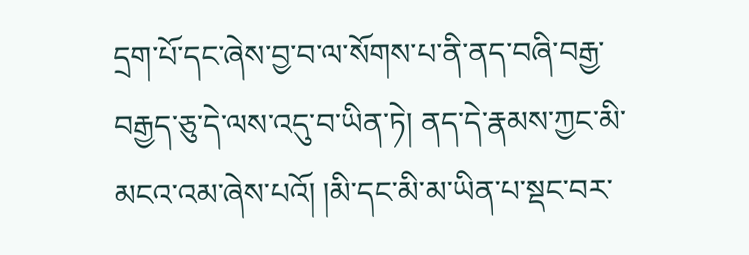དྲག་པོ་དང་ཞེས་བྱ་བ་ལ་སོགས་པ་ནི་ནད་བཞི་བརྒྱ་བརྒྱད་ཅུ་དེ་ལས་འདུ་བ་ཡིན་ཏེ། ནད་དེ་རྣམས་ཀྱང་མི་མངའ་འམ་ཞེས་པའོ། །མི་དང་མི་མ་ཡིན་པ་སྡང་བར་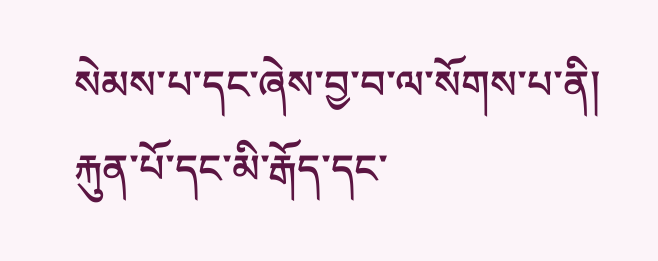སེམས་པ་དང་ཞེས་བྱ་བ་ལ་སོགས་པ་ནི། རྐུན་པོ་དང་མི་རྒོད་དང་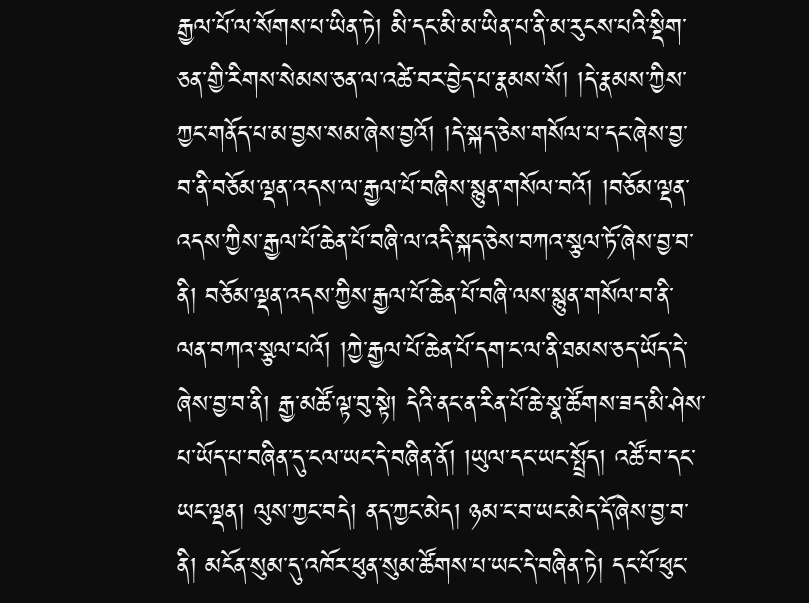རྒྱལ་པོ་ལ་སོགས་པ་ཡིན་ཏེ། མི་དང་མི་མ་ཡིན་པ་ནི་མ་རུངས་པའི་སྡིག་ཅན་གྱི་རིགས་སེམས་ཅན་ལ་འཚེ་བར་བྱེད་པ་རྣམས་སོ། །དེ་རྣམས་ཀྱིས་ཀྱང་གནོད་པ་མ་བྱས་སམ་ཞེས་བྱའོ། །དེ་སྐད་ཅེས་གསོལ་པ་དང་ཞེས་བྱ་བ་ནི་བཅོམ་ལྡན་འདས་ལ་རྒྱལ་པོ་བཞིས་སྙུན་གསོལ་བའོ། །བཅོམ་ལྡན་འདས་ཀྱིས་རྒྱལ་པོ་ཆེན་པོ་བཞི་ལ་འདི་སྐད་ཅེས་བཀའ་སྩལ་ཏོ་ཞེས་བྱ་བ་ནི། བཅོམ་ལྡན་འདས་ཀྱིས་རྒྱལ་པོ་ཆེན་པོ་བཞི་ལས་སྙུན་གསོལ་བ་ནི་ལན་བཀའ་སྩལ་པའོ། །ཀྱེ་རྒྱལ་པོ་ཆེན་པོ་དག་ང་ལ་ནི་ཐམས་ཅད་ཡོད་དེ་ཞེས་བྱ་བ་ནི། རྒྱ་མཚོ་ལྟ་བུ་སྟེ། དེའི་ནང་ན་རིན་པོ་ཆེ་སྣ་ཚོགས་ཟད་མི་ཤེས་པ་ཡོད་པ་བཞིན་དུ་ངལ་ཡང་དེ་བཞིན་ནོ། །ཡུལ་དང་ཡང་སྤྲོད། འཚོ་བ་དང་ཡང་ལྡན། ལུས་ཀྱང་བདེ། ནད་ཀྱང་མེད། ཉམ་ང་བ་ཡང་མེད་དོ་ཞེས་བྱ་བ་ནི། མངོན་སུམ་དུ་འཁོར་ཕུན་སུམ་ཚོགས་པ་ཡང་དེ་བཞིན་ཏེ། དང་པོ་ཕུང་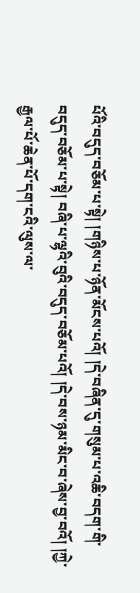པོའི་བདུད་བཅོམ་པ་སྟེ། །གཉིས་པ་ཉོན་མོངས་པའོ། །དེ་བཞིན་དུ་གསུམ་པ་འཆི་བདག་གི་བདུད་བཅོམ་པ་སྟེ། བཞི་པ་ལྷའི་བུའི་བདུད་བཅོམ་པའོ། །དེ་བས་ཉམ་མིང་བ་ཞེས་བྱ་བའོ། །ཀྱེ་རྒྱལ་པོ་ཆེན་པོ་དག་ངའི་ལུས་ལ་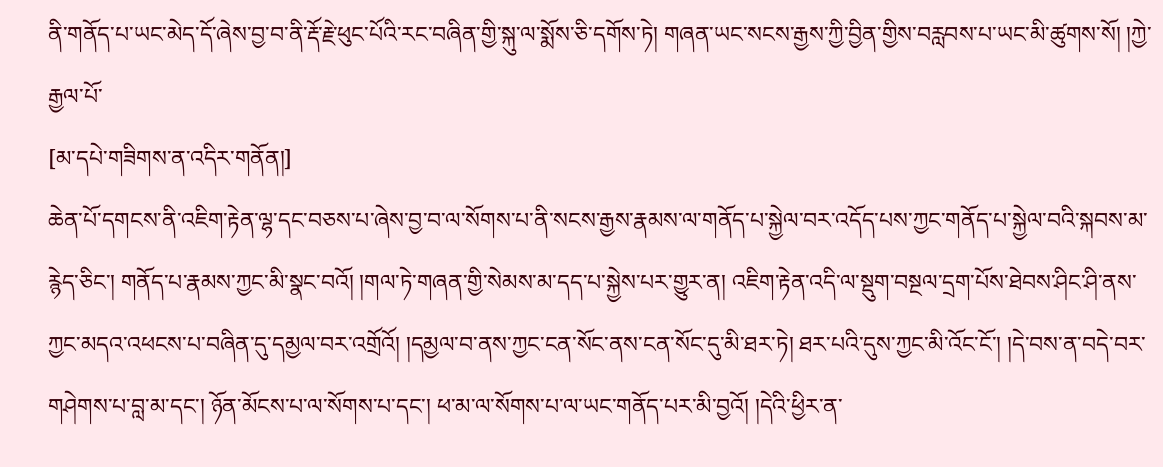ནི་གནོད་པ་ཡང་མེད་དོ་ཞེས་བྱ་བ་ནི་རྡོ་རྗེ་ཕུང་པོའི་རང་བཞིན་གྱི་སྐུ་ལ་སྨོས་ཅི་དགོས་ཏེ། གཞན་ཡང་སངས་རྒྱས་ཀྱི་བྱིན་གྱིས་བརླབས་པ་ཡང་མི་ཚུགས་སོ། །ཀྱེ་རྒྱལ་པོ་
[མ་དཔེ་གཟིགས་ན་འདིར་གནོན།]
ཆེན་པོ་དགངས་ནི་འཇིག་རྟེན་ལྷ་དང་བཅས་པ་ཞེས་བྱ་བ་ལ་སོགས་པ་ནི་སངས་རྒྱས་རྣམས་ལ་གནོད་པ་སྐྱེལ་བར་འདོད་པས་ཀྱང་གནོད་པ་སྐྱེལ་བའི་སྐབས་མ་རྙེད་ཅིང་། གནོད་པ་རྣམས་ཀྱང་མི་སྣང་བའོ། །གལ་ཏེ་གཞན་གྱི་སེམས་མ་དད་པ་སྐྱེས་པར་གྱུར་ན། འཇིག་རྟེན་འདི་ལ་སྡུག་བསྔལ་དྲག་པོས་ཐེབས་ཤིང་ཤི་ནས་ཀྱང་མདའ་འཕངས་པ་བཞིན་དུ་དམྱལ་བར་འགྲོའོ། །དམྱལ་བ་ནས་ཀྱང་ངན་སོང་ནས་ངན་སོང་དུ་མི་ཐར་ཏེ། ཐར་པའི་དུས་ཀྱང་མི་འོང་ངོ་། །དེ་བས་ན་བདེ་བར་གཤེགས་པ་བླ་མ་དང་། ཉོན་མོངས་པ་ལ་སོགས་པ་དང་། ཕ་མ་ལ་སོགས་པ་ལ་ཡང་གནོད་པར་མི་བྱའོ། །དེའི་ཕྱིར་ན་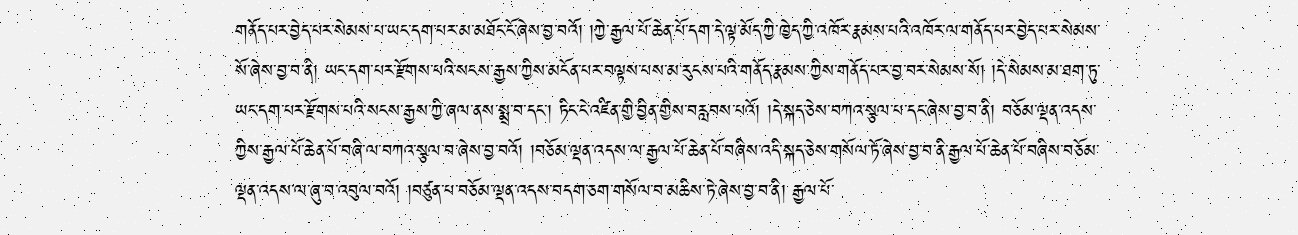གནོད་པར་བྱེད་པར་སེམས་པ་ཡང་དག་པར་མ་མཐོང་ངོ་ཞེས་བྱ་བའོ། །ཀྱེ་རྒྱལ་པོ་ཆེན་པོ་དག་དེ་ལྟ་མོད་ཀྱི་ཁྱེད་ཀྱི་འཁོར་རྣམས་པའི་འཁོར་ལ་གནོད་པར་བྱེད་པར་སེམས་སོ་ཞེས་བྱ་བ་ནི། ཡང་དག་པར་རྫོགས་པའི་སངས་རྒྱས་ཀྱིས་མངོན་པར་བལྟས་པས་མ་རུངས་པའི་གནོད་རྣམས་ཀྱིས་གནོད་པར་བྱ་བར་སེམས་སོ། །དེ་སེམས་མ་ཐག་ཏུ་ཡང་དག་པར་རྫོགས་པའི་སངས་རྒྱས་ཀྱི་ཞལ་ནས་སྨྲ་བ་དང་། ཏིང་ངེ་འཛིན་གྱི་བྱིན་གྱིས་བརླབས་པའོ། །དེ་སྐད་ཅེས་བཀའ་སྩལ་པ་དང་ཞེས་བྱ་བ་ནི། བཅོམ་ལྡན་འདས་ཀྱིས་རྒྱལ་པོ་ཆེན་པོ་བཞི་ལ་བཀའ་སྩལ་བ་ཞེས་བྱ་བའོ། །བཅོམ་ལྡན་འདས་ལ་རྒྱལ་པོ་ཆེན་པོ་བཞིས་འདི་སྐད་ཅེས་གསོལ་ཏོ་ཞེས་བྱ་བ་ནི་རྒྱལ་པོ་ཆེན་པོ་བཞིས་བཅོམ་ལྡན་འདས་ལ་ཞུ་བ་འབུལ་བའོ། །བཙུན་པ་བཅོམ་ལྡན་འདས་བདག་ཅག་གསོལ་བ་མཆིས་ཏེ་ཞེས་བྱ་བ་ནི། རྒྱལ་པོ་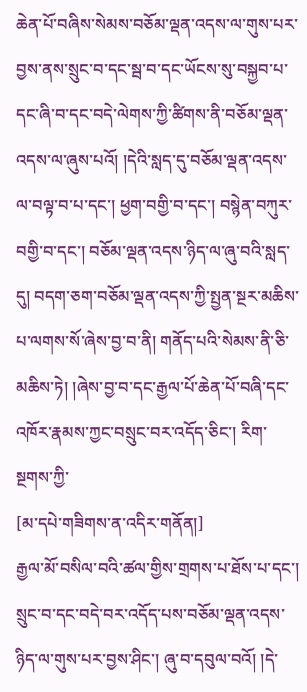ཆེན་པོ་བཞིས་སེམས་བཅོམ་ལྡན་འདས་ལ་གུས་པར་བྱས་ནས་སྲུང་བ་དང་སྦ་བ་དང་ཡོངས་སུ་བསྐྱབ་པ་དང་ཞི་བ་དང་བདེ་ལེགས་ཀྱི་ཚིགས་ནི་བཅོམ་ལྡན་འདས་ལ་ཞུས་པའོ། །དེའི་སླད་དུ་བཅོམ་ལྡན་འདས་ལ་བལྟ་བ་པ་དང་། ཕྱག་བགྱི་བ་དང་། བསྙེན་བཀུར་བགྱི་བ་དང་། བཅོམ་ལྡན་འདས་ཉིད་ལ་ཞུ་བའི་སླད་དུ། བདག་ཅག་བཅོམ་ལྡན་འདས་ཀྱི་སྤྱན་སྔར་མཆིས་པ་ལགས་སོ་ཞེས་བྱ་བ་ནི། གནོད་པའི་སེམས་ནི་ཅི་མཆིས་ཏེ། །ཞེས་བྱ་བ་དང་རྒྱལ་པོ་ཆེན་པོ་བཞི་དང་འཁོར་རྣམས་ཀྱང་བསྲུང་བར་འདོད་ཅིང་། རིག་སྔགས་ཀྱི་
[མ་དཔེ་གཟིགས་ན་འདིར་གནོན།]
རྒྱལ་མོ་བསིལ་བའི་ཚལ་གྱིས་གྲགས་པ་ཐོས་པ་དང་། སྲུང་བ་དང་བདེ་བར་འདོད་པས་བཅོམ་ལྡན་འདས་ཉིད་ལ་གུས་པར་བྱས་ཤིང་། ཞུ་བ་དབུལ་བའོ། །དེ་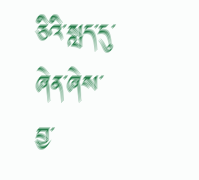ཅིའི་སླད་དུ་ཞེན་ཞེས་བྱ་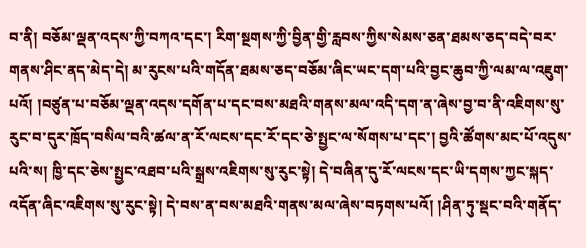བ་ནི། བཅོམ་ལྡན་འདས་ཀྱི་བཀའ་དང་། རིག་སྔགས་ཀྱི་བྱིན་གྱི་རླབས་ཀྱིས་སེམས་ཅན་ཐམས་ཅད་བདེ་བར་གནས་ཤིང་ནད་མེད་དེ། མ་རུངས་པའི་གདོན་ཐམས་ཅད་བཅོམ་ཞིང་ཡང་དག་པའི་བྱང་ཆུབ་ཀྱི་ལམ་ལ་འཇུག་པའོ། །བཙུན་པ་བཅོམ་ལྡན་འདས་དགོན་པ་དང་བས་མཐའི་གནས་མལ་འདི་དག་ན་ཞེས་བྱ་བ་ནི་འཇིགས་སུ་རུང་བ་དུར་ཁྲོད་བསིལ་བའི་ཚལ་ན་རོ་ལངས་དང་རོ་དང་ཅེ་སྤྱང་ལ་སོགས་པ་དང་། བྱའི་ཚོགས་མང་པོ་འདུས་པའི་ས། ཁྱི་དང་ཅེས་སྤྱང་འཐབ་པའི་སྒྲས་འཇིགས་སུ་རུང་སྟེ། དེ་བཞིན་དུ་རོ་ལངས་དང་ཡི་དགས་ཀྱང་སྐད་འདོན་ཞིང་འཇིགས་སུ་རུང་སྟེ། དེ་བས་ན་བས་མཐའི་གནས་མལ་ཞེས་བཏགས་པའོ། །ཤིན་ཏུ་སྡང་བའི་གནོད་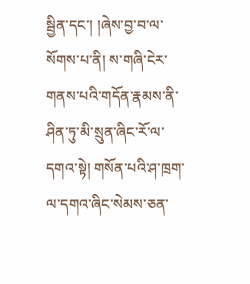སྦྱིན་དང་། །ཞེས་བྱ་བ་ལ་སོགས་པ་ནི། ས་གཞི་ངེར་གནས་པའི་གདོན་རྣམས་ནི་ཤིན་ཏུ་མི་སྲུན་ཞིང་རོ་ལ་དགའ་སྟེ། གསོན་པའི་ཤ་ཁྲག་ལ་དགའ་ཞིང་སེམས་ཅན་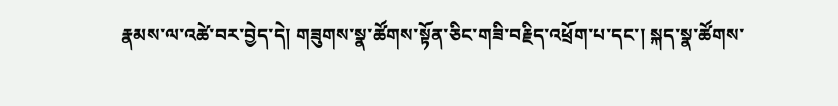རྣམས་ལ་འཚེ་བར་བྱེད་དེ། གཟུགས་སྣ་ཚོགས་སྟོན་ཅིང་གཟི་བརྗིད་འཕྲོག་པ་དང་། སྐད་སྣ་ཚོགས་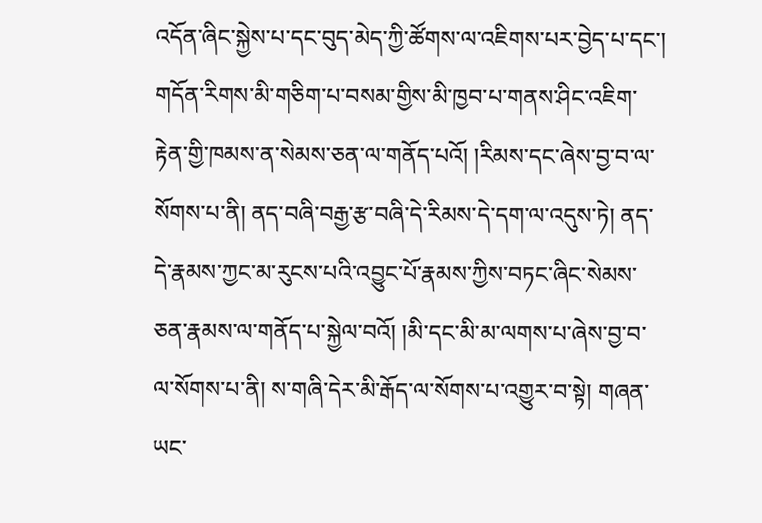འདོན་ཞིང་སྐྱེས་པ་དང་བུད་མེད་ཀྱི་ཚོགས་ལ་འཇིགས་པར་བྱེད་པ་དང་། གདོན་རིགས་མི་གཅིག་པ་བསམ་གྱིས་མི་ཁྱབ་པ་གནས་ཤིང་འཇིག་རྟེན་གྱི་ཁམས་ན་སེམས་ཅན་ལ་གནོད་པའོ། །རིམས་དང་ཞེས་བྱ་བ་ལ་སོགས་པ་ནི། ནད་བཞི་བརྒྱ་རྩ་བཞི་དེ་རིམས་དེ་དག་ལ་འདུས་ཏེ། ནད་དེ་རྣམས་ཀྱང་མ་རུངས་པའི་འབྱུང་པོ་རྣམས་ཀྱིས་བཏང་ཞིང་སེམས་ཅན་རྣམས་ལ་གནོད་པ་སྐྱེལ་བའོ། །མི་དང་མི་མ་ལགས་པ་ཞེས་བྱ་བ་ལ་སོགས་པ་ནི། ས་གཞི་དེར་མི་རྒོད་ལ་སོགས་པ་འགྱུར་བ་སྟེ། གཞན་ཡང་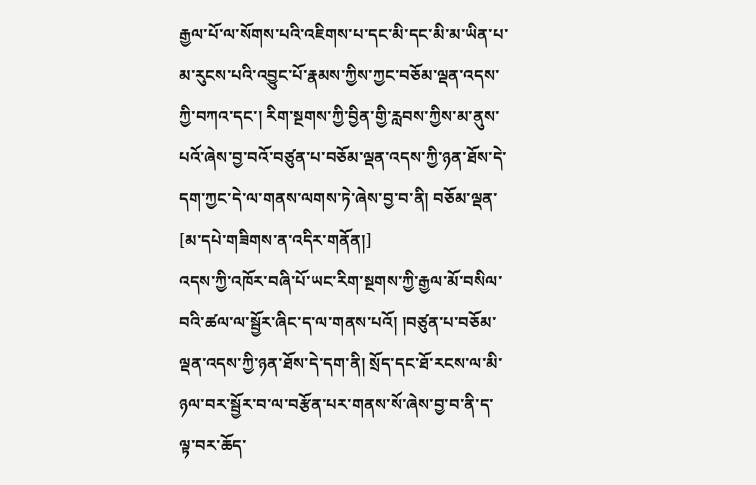རྒྱལ་པོ་ལ་སོགས་པའི་འཇིགས་པ་དང་མི་དང་མི་མ་ཡིན་པ་མ་རུངས་པའི་འབྱུང་པོ་རྣམས་ཀྱིས་ཀྱང་བཅོམ་ལྡན་འདས་ཀྱི་བཀའ་དང་། རིག་སྔགས་ཀྱི་བྱིན་གྱི་རླབས་ཀྱིས་མ་ནུས་པའོ་ཞེས་བྱ་བའོ་བཙུན་པ་བཅོམ་ལྡན་འདས་ཀྱི་ཉན་ཐོས་དེ་དག་ཀྱང་དེ་ལ་གནས་ལགས་ཏེ་ཞེས་བྱ་བ་ནི། བཅོམ་ལྡན་
[མ་དཔེ་གཟིགས་ན་འདིར་གནོན།]
འདས་ཀྱི་འཁོར་བཞི་པོ་ཡང་རིག་སྔགས་ཀྱི་རྒྱལ་མོ་བསིལ་བའི་ཚལ་ལ་སྦྱོར་ཞིང་ད་ལ་གནས་པའོ། །བཙུན་པ་བཅོམ་ལྡན་འདས་ཀྱི་ཉན་ཐོས་དེ་དག་ནི། སྲོད་དང་ཐོ་རངས་ལ་མི་ཉལ་བར་སྦྱོར་བ་ལ་བརྩོན་པར་གནས་སོ་ཞེས་བྱ་བ་ནི་ད་ལྟ་བར་ཆོད་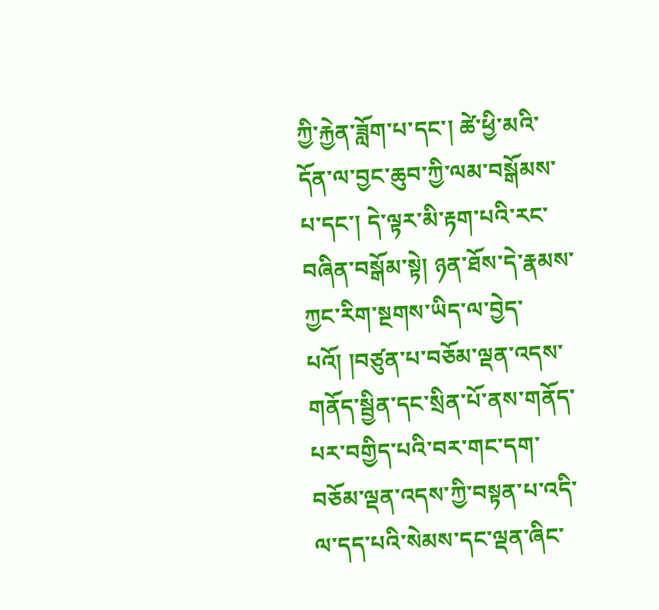ཀྱི་རྐྱེན་ཟློག་པ་དང་། ཚེ་ཕྱི་མའི་དོན་ལ་བྱང་ཆུབ་ཀྱི་ལམ་བསྒོམས་པ་དང་། དེ་ལྟར་མི་རྟག་པའི་རང་བཞིན་བསྒོམ་སྟེ། ཉན་ཐོས་དེ་རྣམས་ཀྱང་རིག་སྔགས་ཡིད་ལ་བྱེད་པའོ། །བཙུན་པ་བཅོམ་ལྡན་འདས་གནོད་སྦྱིན་དང་སྲིན་པོ་ནས་གནོད་པར་བགྱིད་པའི་བར་གང་དག་བཅོམ་ལྡན་འདས་ཀྱི་བསྟན་པ་འདི་ལ་དད་པའི་སེམས་དང་ལྡན་ཞིང་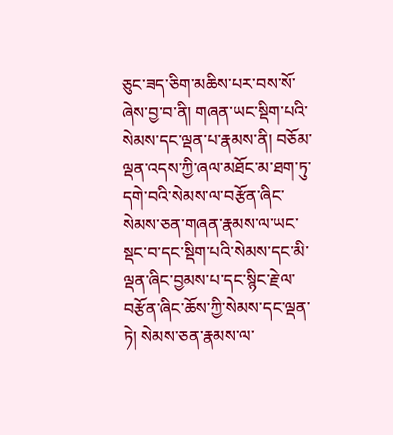ཅུང་ཟད་ཅིག་མཆིས་པར་བས་སོ་ཞེས་བྱ་བ་ནི། གཞན་ཡང་སྡིག་པའི་སེམས་དང་ལྡན་པ་རྣམས་ནི། བཅོམ་ལྡན་འདས་ཀྱི་ཞལ་མཐོང་མ་ཐག་ཏུ་དགེ་བའི་སེམས་ལ་བརྩོན་ཞིང་སེམས་ཅན་གཞན་རྣམས་ལ་ཡང་སྡང་བ་དང་སྡིག་པའི་སེམས་དང་མི་ལྡན་ཞིང་བྱམས་པ་དང་སྙིང་རྗེ་ལ་བརྩོན་ཞིང་ཆོས་ཀྱི་སེམས་དང་ལྡན་ཏེ། སེམས་ཅན་རྣམས་ལ་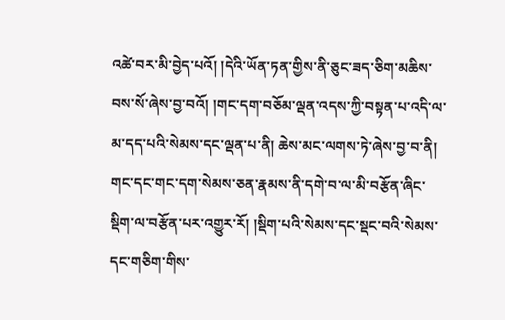འཚེ་བར་མི་བྱེད་པའོ། །དེའི་ཡོན་ཏན་གྱིས་ནི་ཅུང་ཟད་ཅིག་མཆིས་བས་སོ་ཞེས་བྱ་བའོ། །གང་དག་བཅོམ་ལྡན་འདས་ཀྱི་བསྟན་པ་འདི་ལ་མ་དད་པའི་སེམས་དང་ལྡན་པ་ནི། ཆེས་མང་ལགས་ཏེ་ཞེས་བྱ་བ་ནི། གང་དང་གང་དག་སེམས་ཅན་རྣམས་ནི་དགེ་བ་ལ་མི་བརྩོན་ཞིང་སྡིག་ལ་བརྩོན་པར་འགྱུར་རོ། །སྡིག་པའི་སེམས་དང་སྡང་བའི་སེམས་དང་གཅིག་གིས་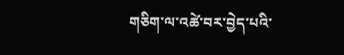གཅིག་ལ་འཚེ་བར་བྱེད་པའི་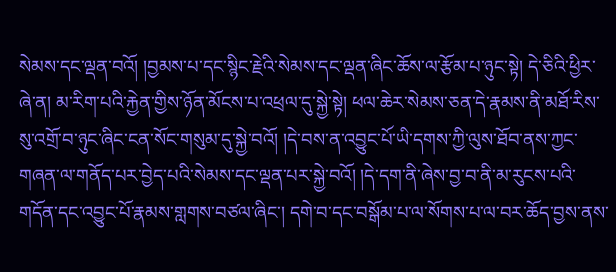སེམས་དང་ལྡན་བའོ། །བྱམས་པ་དང་སྙིང་རྗེའི་སེམས་དང་ལྡན་ཞིང་ཆོས་ལ་རྩོམ་པ་ཉུང་སྟེ། དེ་ཅིའི་ཕྱིར་ཞེ་ན། མ་རིག་པའི་རྐྱེན་གྱིས་ཉོན་མོངས་པ་འཕྲལ་དུ་སྐྱེ་སྟེ། ཕལ་ཆེར་སེམས་ཅན་དེ་རྣམས་ནི་མཐོ་རིས་སུ་འགྲོ་བ་ཉུང་ཞིང་ངན་སོང་གསུམ་དུ་སྐྱེ་བའོ། །དེ་བས་ན་འབྱུང་པོ་ཡི་དགས་ཀྱི་ལུས་ཐོབ་ནས་ཀྱང་གཞན་ལ་གནོད་པར་བྱེད་པའི་སེམས་དང་ལྡན་པར་སྐྱེ་བའོ། །དེ་དག་ནི་ཞེས་བྱ་བ་ནི་མ་རུངས་པའི་གདོན་དང་འབྱུང་པོ་རྣམས་གླགས་བཙལ་ཞིང་། དགེ་བ་དང་བསྒོམ་པ་ལ་སོགས་པ་ལ་བར་ཆོད་བྱས་ནས་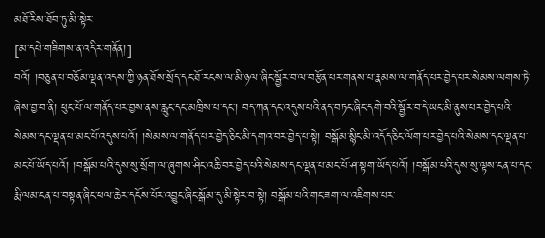མཐོ་རིས་ཐོབ་ཏུ་མི་སྟེར་
[མ་དཔེ་གཟིགས་ན་འདིར་གནོན།]
བའོ། །བཅུན་པ་བཅོམ་ལྡན་འདས་ཀྱི་ཉན་ཐོས་སྲོད་དང་ཐོ་རངས་ལ་མི་ཉལ་ཞིང་སྦྱོར་བ་ལ་བརྩོན་པར་གནས་པ་རྣམས་ལ་གནོད་པར་བྱེད་པར་སེམས་ལགས་ཏེ་ཞེས་བྱ་བ་ནི། ཕུང་པོ་ལ་གནོད་པར་བྱས་ནས་རླུང་དང་མཁྲིས་པ་དང་། བད་ཀན་དང་འདུས་པའི་ནད་བཏང་ཞིང་དགེ་བའི་སྦྱོར་བ་དེ་ཡང་མི་ནུས་པར་བྱེད་པའི་སེམས་དང་ལྡན་པ་མང་པོ་འདུས་པའོ། །སེམས་ལ་གནོད་པར་བྱེད་ཅིང་མི་དགའ་བར་བྱེད་པ་སྟེ། བསྒོམ་སྙིང་མི་འདོད་ཅིང་ལོག་པར་བྱེད་པའི་སེམས་དང་ལྡན་པ་མང་པོ་ཡོད་པའོ། །བསྒོམ་པའི་དུས་སུ་སྲོག་ལ་ཞུགས་ཤིང་འཆི་བར་བྱེད་པའི་སེམས་དང་ལྡན་པ་མང་པོ་ཤ་སྟག་ཡོད་པའོ། །བསྒོམ་པའི་དུས་སུ་ལྟས་ངན་པ་དང་རྨི་ལམ་ངན་པ་བསྟན་ཞིང་ཕལ་ཆེར་དངོས་པོར་འབྱུང་ཞིང་སྒོམ་དུ་མི་སྟེར་བ་སྟེ། བསྒོམ་པའི་གང་ཟག་ལ་འཇིགས་པར་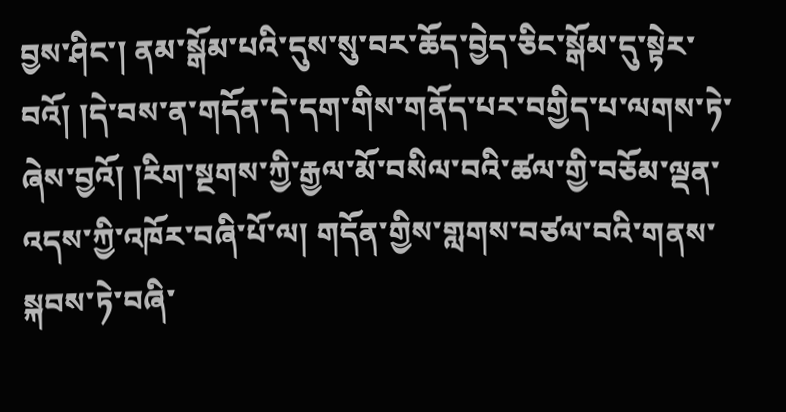བྱས་ཤིང་། ནམ་སྒོམ་པའི་དུས་སུ་བར་ཆོད་བྱེད་ཅིང་སྒོམ་དུ་སྟེར་བའོ། །དེ་བས་ན་གདོན་དེ་དག་གིས་གནོད་པར་བགྱིད་པ་ལགས་ཏེ་ཞེས་བྱའོ། །རིག་སྔགས་ཀྱི་རྒྱལ་མོ་བསིལ་བའི་ཚལ་གྱི་བཅོམ་ལྡན་འདས་ཀྱི་འཁོར་བཞི་པོ་ལ། གདོན་གྱིས་གླགས་བཙལ་བའི་གནས་སྐབས་ཏེ་བཞི་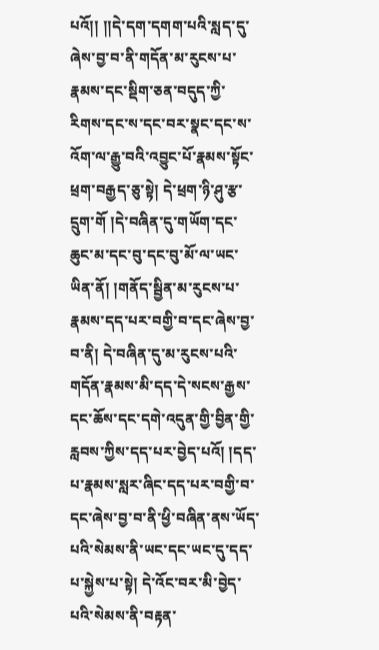པའོ།། །།དེ་དག་དགག་པའི་སླད་དུ་ཞེས་བྱ་བ་ནི་གདོན་མ་རུངས་པ་རྣམས་དང་སྡིག་ཅན་བདུད་ཀྱི་རིགས་དང་ས་དང་བར་སྣང་དང་ས་འོག་ལ་རྒྱུ་བའི་འབྱུང་པོ་རྣམས་སྟོང་ཕྲག་བརྒྱད་ཅུ་སྟེ། དེ་ཕྲག་ཉི་ཤུ་རྩ་དྲུག་གོ །དེ་བཞིན་དུ་གཡོག་དང་ཆུང་མ་དང་བུ་དང་བུ་མོ་ལ་ཡང་ཡིན་ནོ། །གནོད་སྦྱིན་མ་རུངས་པ་རྣམས་དད་པར་བགྱི་བ་དང་ཞེས་བྱ་བ་ནི། དེ་བཞིན་དུ་མ་རུངས་པའི་གདོན་རྣམས་མི་དད་དེ་སངས་རྒྱས་དང་ཆོས་དང་དགེ་འདུན་གྱི་བྱིན་གྱི་རླབས་ཀྱིས་དད་པར་བྱེད་པའོ། །དད་པ་རྣམས་སླར་ཞིང་དད་པར་བགྱི་བ་དང་ཞེས་བྱ་བ་ནི་ཕྱི་བཞིན་ནས་ཡོད་པའི་སེམས་ནི་ཡང་དང་ཡང་དུ་དད་པ་སྐྱེས་པ་སྟེ། དེ་འོང་བར་མི་བྱེད་པའི་སེམས་ནི་བརྟན་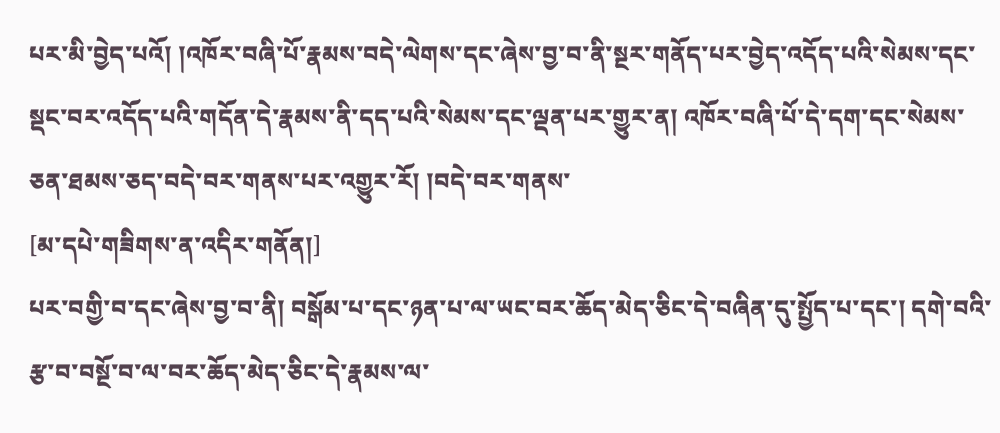པར་མི་བྱེད་པའོ། །འཁོར་བཞི་པོ་རྣམས་བདེ་ལེགས་དང་ཞེས་བྱ་བ་ནི་སྔར་གནོད་པར་བྱེད་འདོད་པའི་སེམས་དང་སྡང་བར་འདོད་པའི་གདོན་དེ་རྣམས་ནི་དད་པའི་སེམས་དང་ལྡན་པར་གྱུར་ན། འཁོར་བཞི་པོ་དེ་དག་དང་སེམས་ཅན་ཐམས་ཅད་བདེ་བར་གནས་པར་འགྱུར་རོ། །བདེ་བར་གནས་
[མ་དཔེ་གཟིགས་ན་འདིར་གནོན།]
པར་བགྱི་བ་དང་ཞེས་བྱ་བ་ནི། བསྒོམ་པ་དང་ཉན་པ་ལ་ཡང་བར་ཆོད་མེད་ཅིང་དེ་བཞིན་དུ་སྤྱོད་པ་དང་། དགེ་བའི་རྩ་བ་བསྔོ་བ་ལ་བར་ཆོད་མེད་ཅིང་དེ་རྣམས་ལ་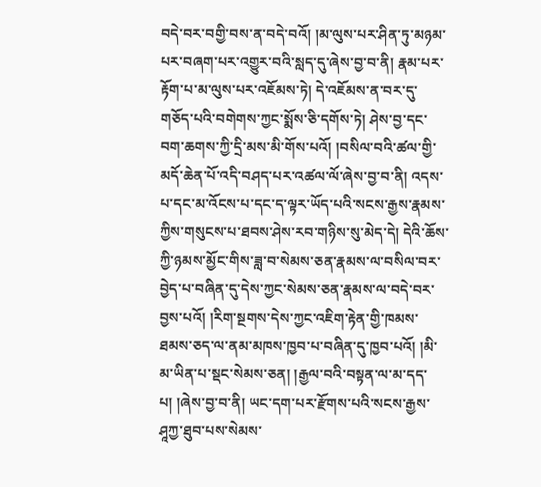བདེ་བར་བགྱི་བས་ན་བདེ་བའོ། །མ་ལུས་པར་ཤིན་ཏུ་མཉམ་པར་བཞག་པར་འགྱུར་བའི་སླད་དུ་ཞེས་བྱ་བ་ནི། རྣམ་པར་རྟོག་པ་མ་ལུས་པར་འཇོམས་ཏེ། དེ་འཇོམས་ན་བར་དུ་གཅོད་པའི་བགེགས་ཀྱང་སྨོས་ཅི་དགོས་ཏེ། ཤེས་བྱ་དང་བག་ཆགས་ཀྱི་དྲི་མས་མི་གོས་པའོ། །བསིལ་བའི་ཚལ་གྱི་མདོ་ཆེན་པོ་འདི་བཤད་པར་འཚལ་ལོ་ཞེས་བྱ་བ་ནི། འདས་པ་དང་མ་འོངས་པ་དང་ད་ལྟར་ཡོད་པའི་སངས་རྒྱས་རྣམས་ཀྱིས་གསུངས་པ་ཐབས་ཤེས་རབ་གཉིས་སུ་མེད་དེ། དེའི་ཆོས་ཀྱི་ཉམས་མྱོང་གིས་ཟླ་བ་སེམས་ཅན་རྣམས་ལ་བསིལ་བར་བྱེད་པ་བཞིན་དུ་དེས་ཀྱང་སེམས་ཅན་རྣམས་ལ་བདེ་བར་བྱས་པའོ། །རིག་སྔགས་དེས་ཀྱང་འཇིག་རྟེན་གྱི་ཁམས་ཐམས་ཅད་ལ་ནམ་མཁས་ཁྱབ་པ་བཞིན་དུ་ཁྱབ་པའོ། །མི་མ་ཡིན་པ་སྡང་སེམས་ཅན། །རྒྱལ་བའི་བསྟན་ལ་མ་དད་པ། །ཞེས་བྱ་བ་ནི། ཡང་དག་པར་རྫོགས་པའི་སངས་རྒྱས་ཤཱཀྱ་ཐུབ་པས་སེམས་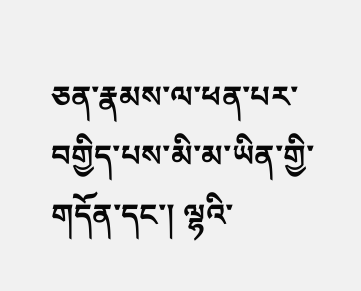ཅན་རྣམས་ལ་ཕན་པར་བགྱིད་པས་མི་མ་ཡིན་གྱི་གདོན་དང་། ལྷའི་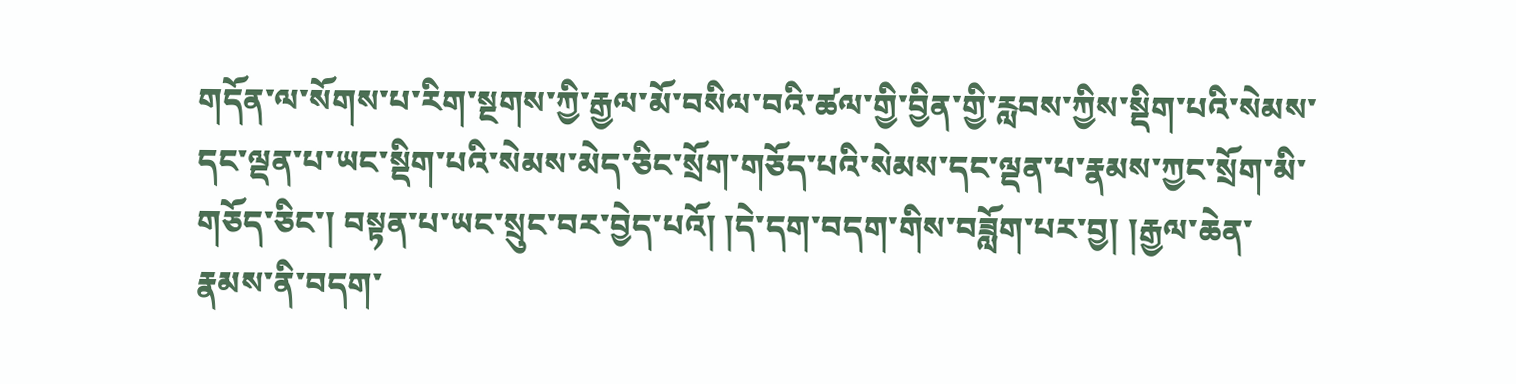གདོན་ལ་སོགས་པ་རིག་སྔགས་ཀྱི་རྒྱལ་མོ་བསིལ་བའི་ཚལ་གྱི་བྱིན་གྱི་རླབས་ཀྱིས་སྡིག་པའི་སེམས་དང་ལྡན་པ་ཡང་སྡིག་པའི་སེམས་མེད་ཅིང་སྲོག་གཅོད་པའི་སེམས་དང་ལྡན་པ་རྣམས་ཀྱང་སྲོག་མི་གཅོད་ཅིང་། བསྟན་པ་ཡང་སྲུང་བར་བྱེད་པའོ། །དེ་དག་བདག་གིས་བཟློག་པར་བྱ། །རྒྱལ་ཆེན་རྣམས་ནི་བདག་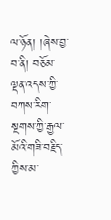ལ་ཉོན། །ཞེས་བྱ་བ་ནི། བཅོམ་ལྡན་འདས་ཀྱི་བཀས་རིག་སྔགས་ཀྱི་རྒྱལ་མོའི་གཟི་བརྗིད་ཀྱིས་མ་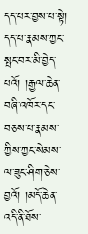དད་པར་བྱས་པ་སྟེ། དད་པ་རྣམས་ཀྱང་སྤང་བར་མི་བྱེད་པའོ། །རྒྱལ་ཆེན་བཞི་འཁོར་དང་བཅས་པ་རྣམས་ཀྱིས་ཀྱང་སེམས་ལ་ཟུང་ཤིག་ཅེས་བྱའོ། །མདོ་ཆེན་འདི་ནི་ཐོས་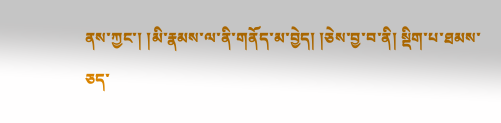ནས་ཀྱང་། །མི་རྣམས་ལ་ནི་གནོད་མ་བྱེད། །ཅེས་བྱ་བ་ནི། སྡིག་པ་ཐམས་ཅད་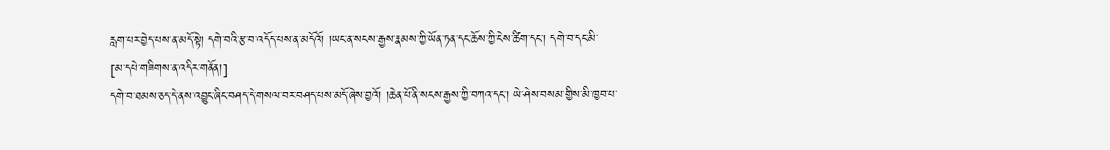རླག་པར་བྱེད་པས་ན་མདོ་སྟེ། དགེ་བའི་རྩ་བ་འདོད་པས་ན་མདོའོ། །ཡང་ན་སངས་རྒྱས་རྣམས་ཀྱི་ཡོན་ཏན་དང་ཆོས་ཀྱི་ངེས་ཚིག་དང་། དགེ་བ་དང་མི་
[མ་དཔེ་གཟིགས་ན་འདིར་གནོན།]
དགེ་བ་ཐམས་ཅད་དེ་ནས་འབྱུང་ཞིང་བཤད་དེ་གསལ་བར་བཤད་པས་མདོ་ཞེས་བྱའོ། །ཆེན་པོ་ནི་སངས་རྒྱས་ཀྱི་བཀའ་དང་། ཡེ་ཤེས་བསམ་གྱིས་མི་ཁྱབ་པ་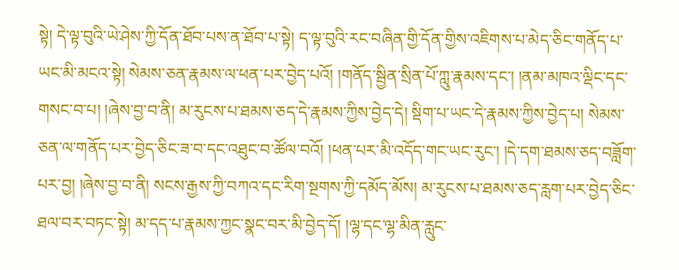སྟེ། དེ་ལྟ་བུའི་ཡེ་ཤེས་ཀྱི་དོན་ཐོབ་པས་ན་ཐོབ་པ་སྟེ། ད་ལྟ་བུའི་རང་བཞིན་གྱི་དོན་གྱིས་འཇིགས་པ་མེད་ཅིང་གནོད་པ་ཡང་མི་མངའ་སྟེ། སེམས་ཅན་རྣམས་ལ་ཕན་པར་བྱེད་པའོ། །གནོད་སྦྱིན་སྲིན་པོ་ཀླུ་རྣམས་དང་། །ནམ་མཁའ་ལྡིང་དང་གསང་བ་པ། །ཞེས་བྱ་བ་ནི། མ་རུངས་པ་ཐམས་ཅད་དེ་རྣམས་ཀྱིས་བྱེད་དེ། སྡིག་པ་ཡང་དེ་རྣམས་ཀྱིས་བྱེད་པ། སེམས་ཅན་ལ་གནོད་པར་བྱེད་ཅིང་ཟ་བ་དང་འཐུང་བ་ཚོལ་བའོ། །ཕན་པར་མི་འདོད་གང་ཡང་རུང་། །དེ་དག་ཐམས་ཅད་བཟློག་པར་བྱ། །ཞེས་བྱ་བ་ནི། སངས་རྒྱས་ཀྱི་བཀའ་དང་རིག་སྔགས་ཀྱི་དམོད་མོས། མ་རུངས་པ་ཐམས་ཅད་རླག་པར་བྱེད་ཅིང་ཐལ་བར་བཏང་སྟེ། མ་དད་པ་རྣམས་ཀྱང་སྣང་བར་མི་བྱེད་དོ། །ལྷ་དང་ལྷ་མིན་རླུང་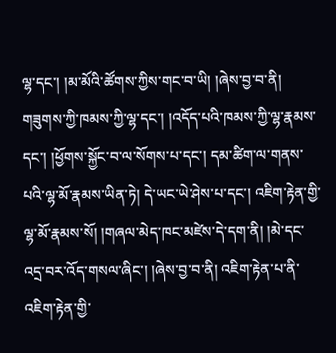ལྷ་དང་། །མ་མོའི་ཚོགས་ཀྱིས་གང་བ་ཡི། །ཞེས་བྱ་བ་ནི། གཟུགས་ཀྱི་ཁམས་ཀྱི་ལྷ་དང་། །འདོད་པའི་ཁམས་ཀྱི་ལྷ་རྣམས་དང་། །ཕྱོགས་སྐྱོང་བ་ལ་སོགས་པ་དང་། དམ་ཚིག་ལ་གནས་པའི་ལྷ་མོ་རྣམས་ཡིན་ཏེ། དེ་ཡང་ཡེ་ཤེས་པ་དང་། འཇིག་རྟེན་གྱི་ལྷ་མོ་རྣམས་སོ། །གཞལ་མེད་ཁང་མཛེས་དེ་དག་ནི། །མེ་དང་འདྲ་བར་འོད་གསལ་ཞིང་། །ཞེས་བྱ་བ་ནི། འཇིག་རྟེན་པ་ནི་འཇིག་རྟེན་གྱི་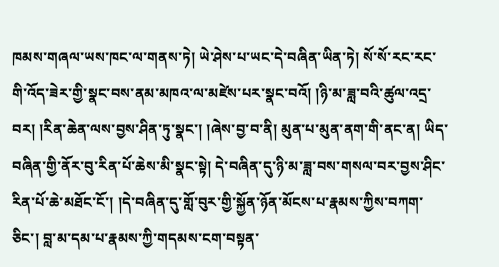ཁམས་གཞལ་ཡས་ཁང་ལ་གནས་ཏེ། ཡེ་ཤེས་པ་ཡང་དེ་བཞིན་ཡིན་ཏེ། སོ་སོ་རང་རང་གི་འོད་ཟེར་གྱི་སྣང་བས་ནམ་མཁའ་ལ་མཛེས་པར་སྣང་བའོ། །ཉི་མ་ཟླ་བའི་ཚུལ་འདྲ་བར། །རིན་ཆེན་ལས་བྱས་ཤིན་ཏུ་སྣང་། །ཞེས་བྱ་བ་ནི། མུན་པ་མུན་ནག་གི་ནང་ན། ཡིད་བཞིན་གྱི་ནོར་བུ་རིན་པོ་ཆེས་མི་སྣང་སྟེ། དེ་བཞིན་དུ་ཉི་མ་ཟླ་བས་གསལ་བར་བྱས་ཤིང་རིན་པོ་ཆེ་མཐོང་ངོ་། །དེ་བཞིན་དུ་གློ་བུར་གྱི་སྐྱོན་ཉོན་མོངས་པ་རྣམས་ཀྱིས་བཀག་ཅིང་། བླ་མ་དམ་པ་རྣམས་ཀྱི་གདམས་ངག་བསྟན་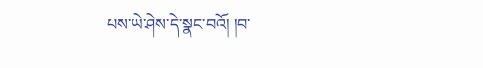པས་ཡེ་ཤེས་དེ་སྣང་བའོ། །བ་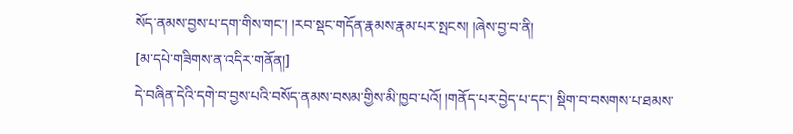སོད་ནམས་བྱས་པ་དག་གིས་གང་། །རབ་སྡང་གདོན་རྣམས་རྣམ་པར་སྤངས། །ཞེས་བྱ་བ་ནི།
[མ་དཔེ་གཟིགས་ན་འདིར་གནོན།]
དེ་བཞིན་དེའི་དགེ་བ་བྱས་པའི་བསོད་ནམས་བསམ་གྱིས་མི་ཁྱབ་པའོ། །གནོད་པར་བྱེད་པ་དང་། སྡིག་བ་བསགས་པ་ཐམས་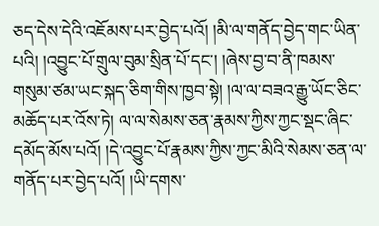ཅད་དེས་དེའི་འཇོམས་པར་བྱེད་པའོ། །མི་ལ་གནོད་བྱེད་གང་ཡིན་པའི། །འབྱུང་པོ་གྲུལ་བུམ་སྲིན་པོ་དང་། །ཞེས་བྱ་བ་ནི་ཁམས་གསུམ་ཙམ་ཡང་སྐད་ཅིག་གིས་ཁྱབ་སྟེ། །ལ་ལ་བཟའ་རྒྱུ་ཡོང་ཅིང་མཆོད་པར་འོས་ཏེ། ལ་ལ་སེམས་ཅན་རྣམས་ཀྱིས་ཀྱང་སྡང་ཞིང་དམོད་མོས་པའོ། །དེ་འབྱུང་པོ་རྣམས་ཀྱིས་ཀྱང་མིའི་སེམས་ཅན་ལ་གནོད་པར་བྱེད་པའོ། །ཡི་དགས་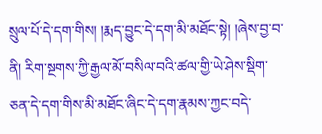སྲུལ་པོ་དེ་དག་གིས། །རྨད་བྱུང་དེ་དག་མི་མཐོང་སྟེ། །ཞེས་བྱ་བ་ནི། རིག་སྔགས་ཀྱི་རྒྱལ་མོ་བསིལ་བའི་ཚལ་གྱི་ཡེ་ཤེས་སྡིག་ཅན་དེ་དག་གིས་མི་མཐོང་ཞིང་དེ་དག་རྣམས་ཀྱང་བདེ་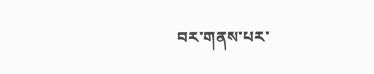བར་གནས་པར་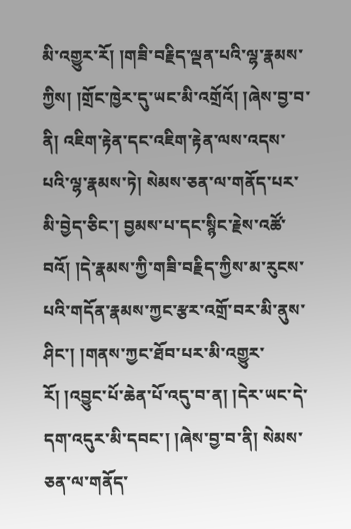མི་འགྱུར་རོ། །གཟི་བརྗིད་ལྡན་པའི་ལྷ་རྣམས་ཀྱིས། །གྲོང་ཁྱེར་དུ་ཡང་མི་འགྲོའོ། །ཞེས་བྱ་བ་ནི། འཇིག་རྟེན་དང་འཇིག་རྟེན་ལས་འདས་པའི་ལྷ་རྣམས་ཏེ། སེམས་ཅན་ལ་གནོད་པར་མི་བྱེད་ཅིང་། བྱམས་པ་དང་སྙིང་རྗེས་འཚོ་བའོ། །དེ་རྣམས་ཀྱི་གཟི་བརྗིད་ཀྱིས་མ་རུངས་པའི་གདོན་རྣམས་ཀྱང་རྩར་འགྲོ་བར་མི་ནུས་ཤིང་། །གནས་ཀྱང་ཐོབ་པར་མི་འགྱུར་རོ། །འབྱུང་པོ་ཆེན་པོ་འདུ་བ་ན། །དེར་ཡང་དེ་དག་འདུར་མི་དབང་། །ཞེས་བྱ་བ་ནི། སེམས་ཅན་ལ་གནོད་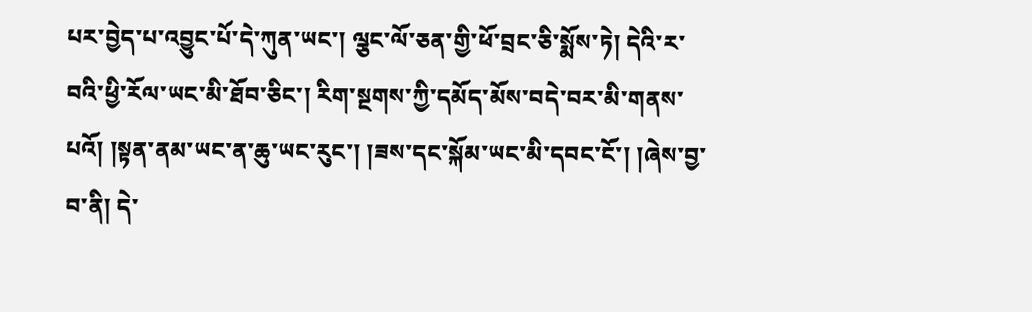པར་བྱེད་པ་འབྱུང་པོ་དེ་ཀུན་ཡང་། ལྕང་ལོ་ཅན་གྱི་ཕོ་བྲང་ཅི་སྨོས་ཏེ། དེའི་ར་བའི་ཕྱི་རོལ་ཡང་མི་ཐོབ་ཅིང་། རིག་སྔགས་ཀྱི་དམོད་མོས་བདེ་བར་མི་གནས་པའོ། །སྟན་ནམ་ཡང་ན་ཆུ་ཡང་རུང་། །ཟས་དང་སྐོམ་ཡང་མི་དབང་ངོ་། །ཞེས་བྱ་བ་ནི། དེ་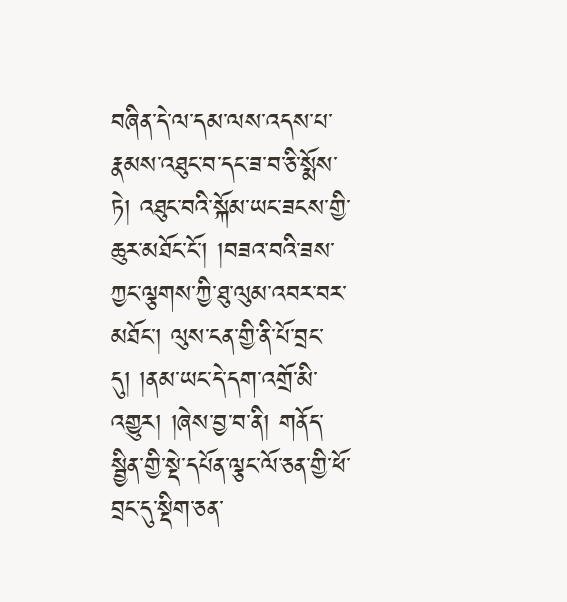བཞིན་དེ་ལ་དམ་ལས་འདས་པ་རྣམས་འཐུང་བ་དང་ཟ་བ་ཅི་སྨོས་ཏེ། འཐུང་བའི་སྐོམ་ཡང་ཟངས་གྱི་ཆུར་མཐོང་ངོ་། །བཟའ་བའི་ཟས་ཀྱང་ལྕགས་ཀྱི་ཐུ་ལུམ་འབར་བར་མཐོང་། ལུས་ངན་གྱི་ནི་པོ་བྲང་དུ། །ནམ་ཡང་དེ་དག་འགྲོ་མི་འགྱུར། །ཞེས་བྱ་བ་ནི། གནོད་སྦྱིན་གྱི་སྡེ་དཔོན་ལྕང་ལོ་ཅན་གྱི་ཕོ་བྲང་དུ་སྡིག་ཅན་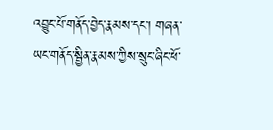འབྱུང་པོ་གནོད་བྱེད་རྣམས་དང་། གཞན་ཡང་གནོད་སྦྱིན་རྣམས་ཀྱིས་སྲུང་ཞིང་ཕོ་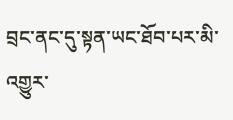བྲང་ནང་དུ་སྟན་ཡང་ཐོབ་པར་མི་འགྱུར་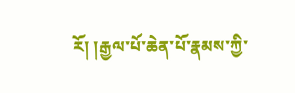རོ། །རྒྱལ་པོ་ཆེན་པོ་རྣམས་ཀྱི་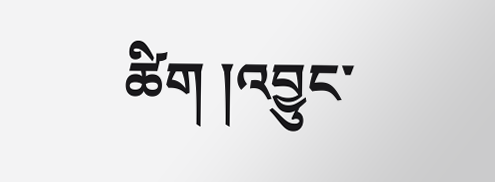ཚིག །འབྱུང་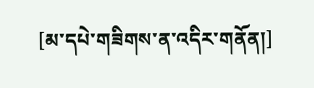[མ་དཔེ་གཟིགས་ན་འདིར་གནོན།]